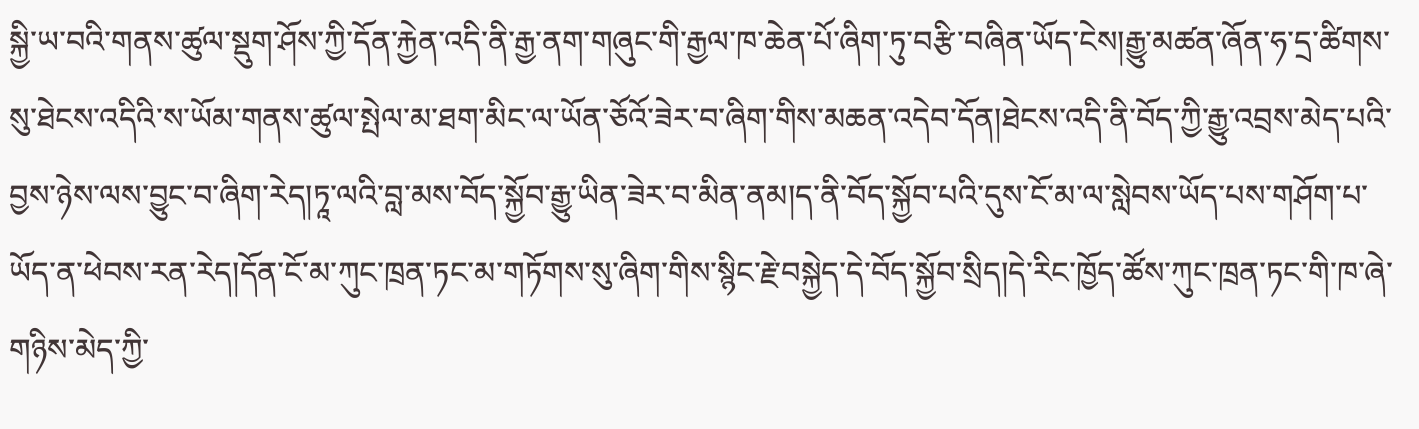སྐྱི་ཡ་བའི་གནས་ཚུལ་སྡུག་ཤོས་ཀྱི་དོན་རྐྱེན་འདི་ནི་རྒྱ་ནག་གཞུང་གི་རྒྱལ་ཁ་ཆེན་པོ་ཞིག་ཏུ་བརྩི་བཞིན་ཡོད་ངེས།རྒྱུ་མཚན་ཞོན་ཧ་དྲ་ཚིགས་སུ་ཐེངས་འདིའི་ས་ཡོམ་གནས་ཚུལ་སྤེལ་མ་ཐག་མིང་ལ་ཡོན་ཅོའོ་ཟེར་བ་ཞིག་གིས་མཆན་འདེབ་དོན།ཐེངས་འདི་ནི་བོད་ཀྱི་རྒྱུ་འབྲས་མེད་པའི་བྱས་ཉེས་ལས་བྱུང་བ་ཞིག་རེད།ཏཱ་ལའི་བླ་མས་བོད་སྐྱོབ་རྒྱུ་ཡིན་ཟེར་བ་མིན་ནམ།ད་ནི་བོད་སྐྱོབ་པའི་དུས་ངོ་མ་ལ་སླེབས་ཡོད་པས་གཤོག་པ་ཡོད་ན་ཕེབས་རན་རེད།དོན་ངོ་མ་ཀུང་ཁྲན་ཏང་མ་གཏོགས་སུ་ཞིག་གིས་སྙིང་རྗེ་བསྐྱེད་དེ་བོད་སྐྱོབ་སྲིད།དེ་རིང་ཁྱོད་ཚོས་ཀུང་ཁྲན་ཏང་གི་ཁ་ཞེ་གཉིས་མེད་ཀྱི་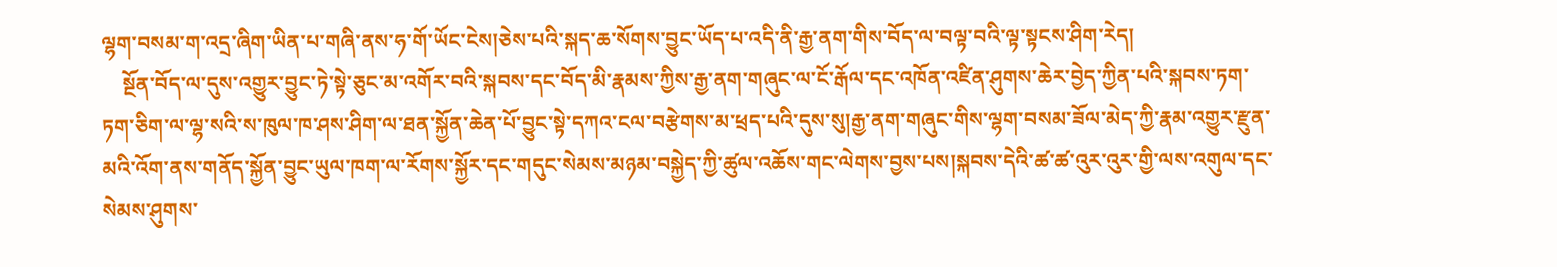ལྷག་བསམ་ག་འདྲ་ཞིག་ཡིན་པ་གཞི་ནས་ཧ་གོ་ཡོང་ངེས།ཅེས་པའི་སྐད་ཆ་སོགས་བྱུང་ཡོད་པ་འདི་ནི་རྒྱ་ནག་གིས་བོད་ལ་བལྟ་བའི་ལྟ་སྟངས་ཤིག་རེད།
    སྔོན་བོད་ལ་དུས་འགྱུར་བྱུང་ཏེ་སྟེ་ཅུང་མ་འགོར་བའི་སྐབས་དང་བོད་མི་རྣམས་ཀྱིས་རྒྱ་ནག་གཞུང་ལ་ངོ་རྒོལ་དང་འཁོན་འཛིན་ཤུགས་ཆེར་བྱེད་ཀྱིན་པའི་སྐབས་ཏག་ཏག་ཅིག་ལ་ལྷ་སའི་ས་ཁུལ་ཁ་ཤས་ཤིག་ལ་ཐན་སྐྱོན་ཆེན་པོ་བྱུང་སྟེ་དཀའ་ངལ་བརྩེགས་མ་ཕྲད་པའི་དུས་སུ།རྒྱ་ནག་གཞུང་གིས་ལྷག་བསམ་ཟོལ་མེད་ཀྱི་རྣམ་འགྱུར་རྫུན་མའི་འོག་ནས་གནོད་སྐྱོན་བྱུང་ཡུལ་ཁག་ལ་རོགས་སྐྱོར་དང་གདུང་སེམས་མཉམ་བསྐྱེད་ཀྱི་ཚུལ་འཆོས་གང་ལེགས་བྱས་པས།སྐབས་དེའི་ཚ་ཚ་འུར་འུར་གྱི་ལས་འགུལ་དང་སེམས་ཤུགས་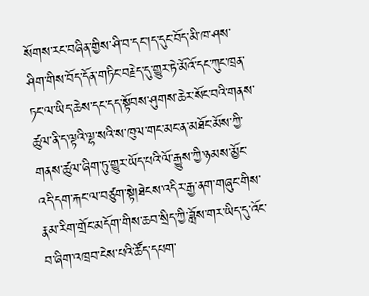སོགས་རང་བཞིན་གྱིས་ཤི་བ་དང་།ད་དུང་བོད་མི་ཁ་ཤས་ཤིག་གིས་བོད་དོན་གཏིང་བརྗེད་དུ་གྱུར་ཏེ་མོའོ་དང་ཀུང་ཁྲན་ཏང་ལ་ཡིད་ཆེས་དང་དད་སྟོབས་ཤུགས་ཆེར་སོང་བའི་གནས་ཚུལ་ནི་ད་ལྟའི་ལྷ་སའི་ས་ཁུལ་གང་མང་ན་མཐོང་མོས་ཀྱི་གནས་ཚུལ་ཞིག་ཏུ་གྱུར་ཡོད་པའི་ལོ་རྒྱུས་ཀྱི་ཉམས་མྱོང་འདི་དག་རྐང་ལ་བཙུག་སྟེ།ཐེངས་འདིར་རྒྱ་ནག་གཞུང་གིས་རྣམ་རིག་གྲོང་མདོག་གིས་ཆབ་སྲིད་ཀྱི་ཟློས་གར་ཡིད་དུ་འོང་བ་ཞིག་འཁྲབ་ངེས་པའི་ཚོད་དཔག་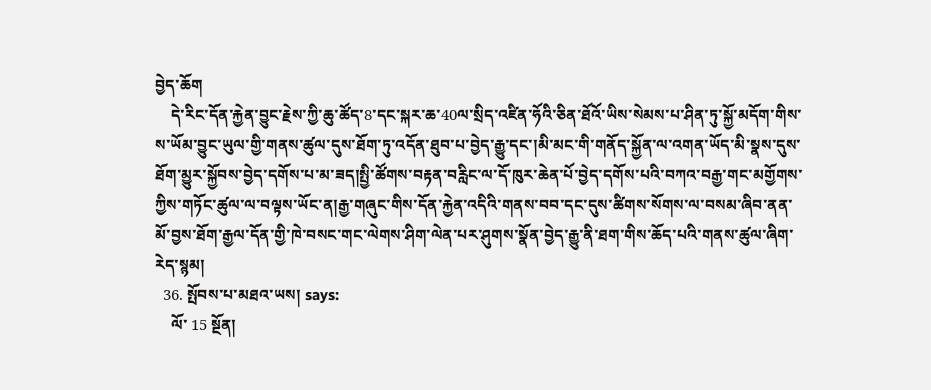བྱེད་ཆོག
    དེ་རིང་དོན་རྐྱེན་བྱུང་རྗེས་ཀྱི་ཆུ་ཚོད་8་དང་སྐར་ཆ་40ལ་སྲིད་འཛིན་ཧོའི་ཅིན་ཐོའོ་ཡིས་སེམས་པ་ཤིན་ཏུ་སྐྱོ་མདོག་གིས་ས་ཡོམ་བྱུང་ཡུལ་གྱི་གནས་ཚུལ་དུས་ཐོག་ཏུ་འདོན་ཐུབ་པ་བྱེད་རྒྱུ་དང་།མི་མང་གི་གནོད་སྐྱོན་ལ་འགན་ཡོད་མི་སྣས་དུས་ཐོག་མྱུར་སྐྱོབས་བྱེད་དགོས་པ་མ་ཟད།སྤྱི་ཚོགས་བརྟན་བརླིང་ལ་དོ་ཁུར་ཆེན་པོ་བྱེད་དགོས་པའི་བཀའ་བརྒྱ་གང་མགྱོགས་ཀྱིས་གཏོང་ཚུལ་ལ་བལྟས་ཡོང་ན།རྒྱ་གཞུང་གིས་དོན་རྐྱེན་འདིའི་གནས་བབ་དང་དུས་ཚིགས་སོགས་ལ་བསམ་ཞིབ་ནན་མོ་བྱས་ཐོག་རྒྱལ་དོན་གྱི་ཁེ་བསང་གང་ལེགས་ཤིག་ལེན་པར་ཤུགས་སྣོན་བྱེད་རྒྱུ་ནི་ཐག་གིས་ཆོད་པའི་གནས་ཚུལ་ཞིག་རེད་སྙམ།
  36. སྤོབས་པ་མཐའ་ཡས། says:
    ལོ་ 15 སྔོན།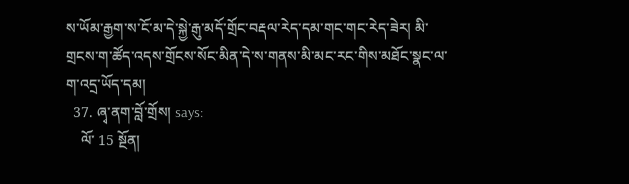ས་ཡོམ་རྒྱག་ས་ངོ་མ་དེ་སྐྱེ་རྒུ་མདོ་གྲོང་བརྡལ་རེད་དམ་གང་གང་རེད་ཟེར། མི་གྲངས་ག་ཚོད་འདས་གྲོངས་སོང་མིན་དེ་ས་གནས་མི་མང་རང་གིས་མཐོང་སྣང་ལ་ག་འདྲ་ཡོད་དམ།
  37. ཞྭ་ནག་བློ་གྲོས། says:
    ལོ་ 15 སྔོན།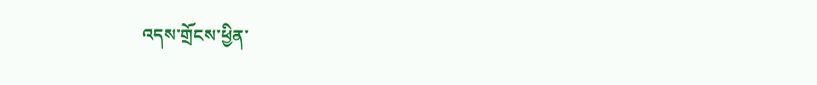འདས་གྲོངས་ཕྱིན་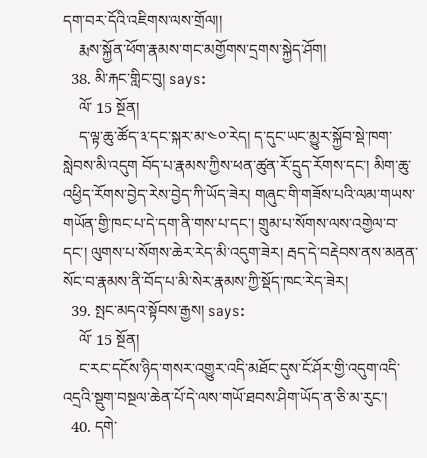དག་བར་དོའི་འཇིགས་ལས་གྲོལ།།
    རྨས་སྐྱོན་ཕོག་རྣམས་གང་མགྱོགས་དྲགས་སྐྱེད་ཤོག།
  38. མི་རྐང་གླིང་བུ། says:
    ལོ་ 15 སྔོན།
    ད་ལྟ་ཆུ་ཚོད་༣་དང་སྐར་མ་༤༠་རེད། ད་དུང་ཡང་མྱུར་སྐྱོབ་སྡེ་ཁག་སླེབས་མི་འདུག བོད་པ་རྣམས་ཀྱིས་ཕན་ཚུན་རོ་དྲུད་རོགས་དང་། མིག་ཆུ་འཕྱིད་རོགས་བྱེད་རེས་བྱེད་ཀི་ཡོད་ཟེར། གཞུང་གི་གཟོས་པའི་ལམ་གཡས་གཡོན་གྱི་ཁང་པ་དེ་དག་ནི་གས་པ་དང་། གྲུམ་པ་སོགས་ལས་འགྱེལ་བ་དང་། ལུགས་པ་སོགས་ཆེར་རེད་མི་འདུག་ཟེར། རྦད་དེ་བརྡེབས་ནས་མནན་སོང་བ་རྣམས་ནི་བོད་པ་མི་སེར་རྣམས་ཀྱི་སྡོད་ཁང་རེད་ཟེར།
  39. སྤང་མདའ་སྟོབས་རྒྱས། says:
    ལོ་ 15 སྔོན།
    ང་རང་དངོས་ཉིད་གསར་འགྱུར་འདི་མཐོང་དུས་ངོ་ཤོར་གྱི་འདུག་འདི་འདྲའི་སྡུག་བསྔལ་ཆེན་པོ་དེ་ལས་གཡོ་ཐབས་ཤིག་ཡོད་ན་ཅི་མ་རུང་།
  40. དགེ་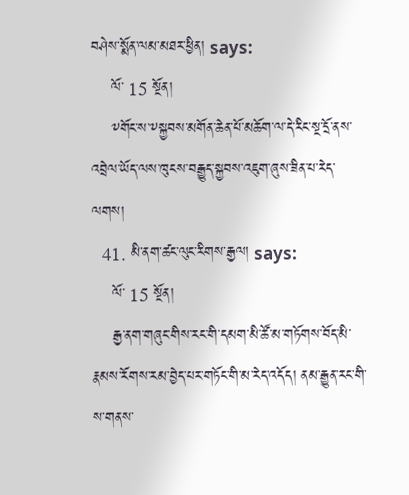བཤེས་སྨོན་ལམ་མཐར་ཕྱིན། says:
    ལོ་ 15 སྔོན།
    ༸གོང་ས་༸སྐྱབས་མགོན་ཆེན་པོ་མཆོག་ལ་དེ་རིང་སྔ་དྲོ་ནས་འབྲེལ་ཡོད་ལས་ཁུངས་བརྒྱུད་སྐྱབས་འཇུག་ཞུས་ཟིན་པ་རེད་ལགས།
  41. མི་ནག་ཚང་ལུང་རིགས་རྒྱལ། says:
    ལོ་ 15 སྔོན།
    རྒྱ་ནག་གཞུང་གིས་རང་གི་དམག་མི་ཚོ་མ་གཏོགས་བོད་མི་རྣམས་རོགས་རམ་བྱེད་པར་གཏོང་གི་མ་རེད་འདོད། ནམ་རྒྱུན་རང་གི་ས་གནས་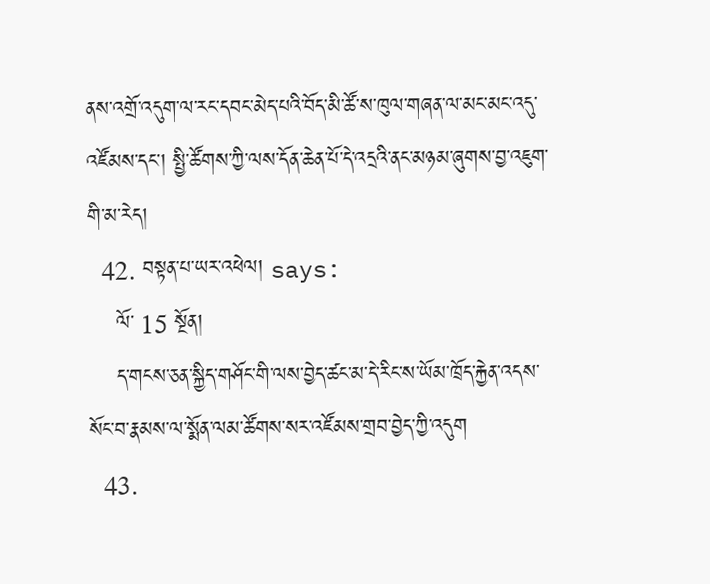ནས་འགྲོ་འདུག་ལ་རང་དབང་མེད་པའི་བོད་མི་ཚོ་ས་ཁུལ་གཞན་ལ་མང་མང་འདུ་འཛོམས་དང་། སྤྱི་ཚོགས་ཀྱི་ལས་དོན་ཆེན་པོ་དེ་འདྲའི་ནང་མཉམ་ཞུགས་བྱ་འཇུག་གི་མ་རེད།
  42. བསྟན་པ་ཡར་འཕེལ། says:
    ལོ་ 15 སྔོན།
    ད་གངས་ཅན་སྐྱིད་གཤོང་གི་ལས་བྱེད་ཚང་མ་དེ་རིང་ས་ཡོམ་ཁྲོད་རྐྱེན་འདས་སོང་བ་རྣམས་ལ་སྨོན་ལམ་ཚོགས་སར་འཛོམས་གྲབ་བྱེད་ཀྱི་འདུག
  43.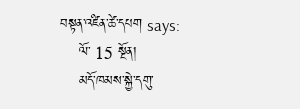བསྟན་འཛིན་ཚེ་དཔག says:
    ལོ་ 15 སྔོན།
    མདོ་ཁམས་སྐྱེ་དགུ་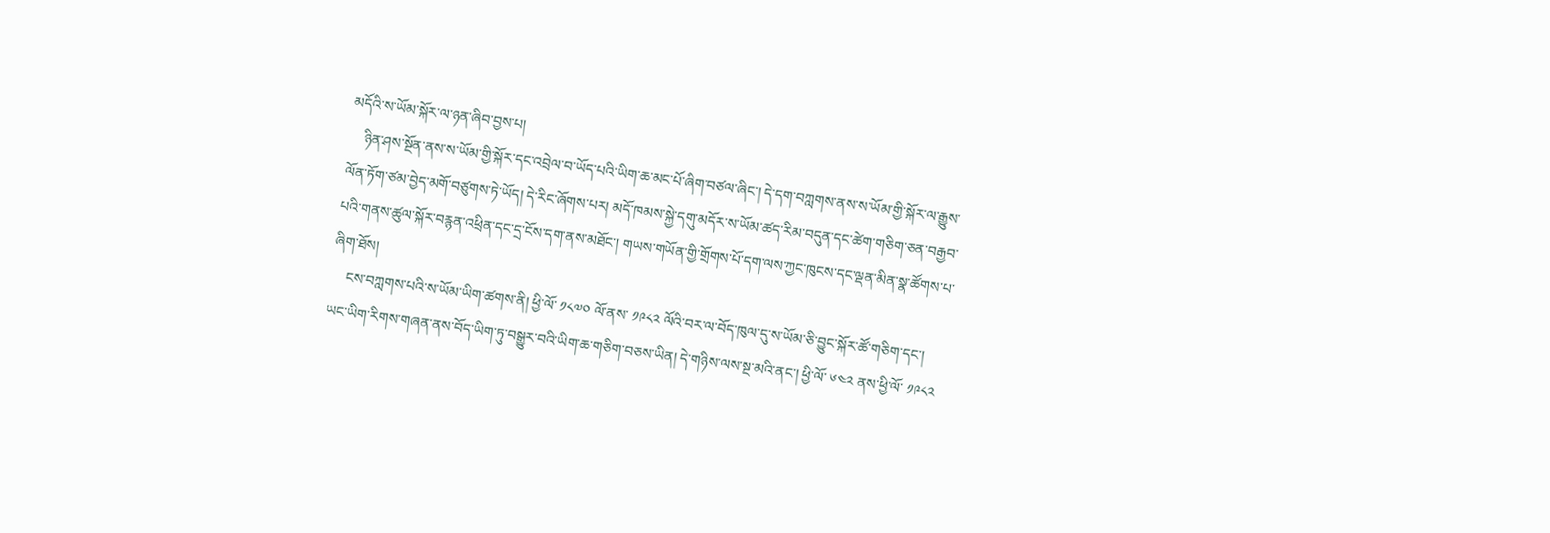མདོའི་ས་ཡོམ་སྐོར་ལ་ཉན་ཞིབ་བྱས་པ།
    ཉིན་ཤས་སྔོན་ནས་ས་ཡོམ་གྱི་སྐོར་དང་འབྲེལ་བ་ཡོད་པའི་ཡིག་ཆ་མང་པོ་ཞིག་བཙལ་ཞིང་། དེ་དག་བཀླགས་ནས་ས་ཡོམ་གྱི་སྐོར་ལ་རྒྱུས་ལོན་ཏོག་ཙམ་བྱེད་མགོ་བཙུགས་ཏེ་ཡོད། དེ་རིང་ཞོགས་པར། མདོ་ཁམས་སྐྱེ་དགུ་མདོར་ས་ཡོམ་ཚད་རིམ་བདུན་དང་ཚེག་གཅིག་ཅན་བརྒྱབ་པའི་གནས་ཚུལ་སྐོར་བརྙན་འཕྲིན་དང་དྲ་ངོས་དག་ནས་མཐོང་། གཡས་གཡོན་གྱི་གྲོགས་པོ་དག་ལས་ཀྱང་ཁུངས་དང་ལྡན་མིན་སྣ་ཚོགས་པ་ཞིག་ཐོས།
    ངས་བཀླགས་པའི་ས་ཡོམ་ཡིག་ཚགས་ནི། ཕྱི་ལོ་ ༡༨༧༠ ལོ་ནས་ ༡༩༨༢ ལོའི་བར་ལ་བོད་ཁུལ་དུ་ས་ཡོམ་ཅི་བྱུང་སྐོར་ཚོ་གཅིག་དང་། ཡང་ཡིག་རིགས་གཞན་ནས་བོད་ཡིག་ཏུ་བསྒྱུར་བའི་ཡིག་ཆ་གཅིག་བཅས་ཡིན། དེ་གཉིས་ལས་སྔ་མའི་ནང་། ཕྱི་ལོ་ ༦༤༢ ནས་ཕྱི་ལོ་ ༡༩༨༢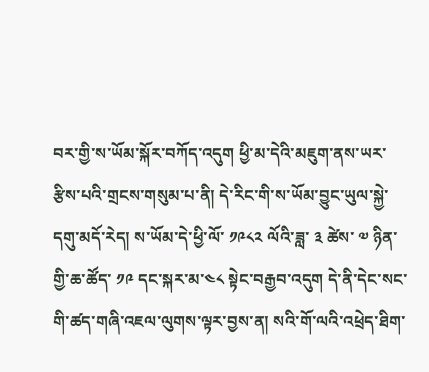བར་གྱི་ས་ཡོམ་སྐོར་བཀོད་འདུག ཕྱི་མ་དེའི་མཇུག་ནས་ཡར་རྩིས་པའི་གྲངས་གསུམ་པ་ནི། དེ་རིང་གི་ས་ཡོམ་བྱུང་ཡུལ་སྐྱེ་དགུ་མདོ་རེད། ས་ཡོམ་དེ་ཕྱི་ལོ་ ༡༩༨༢ ལོའི་ཟླ་ ༣ ཚེས་ ༧ ཉིན་གྱི་ཆ་ཚོད་ ༡༩ དང་སྐར་མ་༤༨ སྟེང་བརྒྱབ་འདུག དེ་ནི་དེང་སང་གི་ཚད་གཞི་འཇལ་ལུགས་ལྟར་བྱས་ན། སའི་གོ་ལའི་འཕྲེད་ཐིག་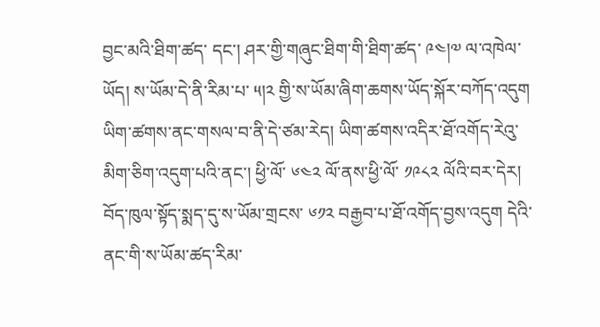བྱང་མའི་ཐིག་ཚད་ དང་། ཤར་གྱི་གཞུང་ཐིག་གི་ཐིག་ཚད་ ༩༤།༧ ལ་འཁེལ་ཡོད། ས་ཡོམ་དེ་ནི་རིམ་པ་ ༥།༢ གྱི་ས་ཡོམ་ཞིག་ཆགས་ཡོད་སྐོར་བཀོད་འདུག ཡིག་ཚགས་ནང་གསལ་བ་ནི་དེ་ཙམ་རེད། ཡིག་ཚགས་འདིར་ཐོ་འགོད་རེའུ་མིག་ཅིག་འདུག་པའི་ནང་། ཕྱི་ལོ་ ༦༤༢ ལོ་ནས་ཕྱི་ལོ་ ༡༩༨༢ ལོའི་བར་དེར། བོད་ཁུལ་སྟོད་སྨད་དུ་ས་ཡོམ་གྲངས་ ༦༡༢ བརྒྱབ་པ་ཐོ་འགོད་བྱས་འདུག དེའི་ནང་གི་ས་ཡོམ་ཚད་རིམ་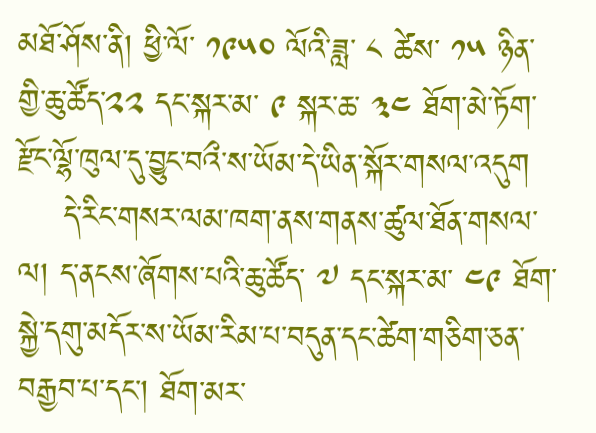མཐོ་ཤོས་ནི། ཕྱི་ལོ་ ༡༩༥༠ ལོའི་ཟླ་ ༨ ཚེས་ ༡༥ ཉིན་གྱི་ཆུ་ཚོད་༢༢ དང་སྐར་མ་ ༩ སྐར་ཆ་ ༣༤ ཐོག་མེ་ཏོག་རྫོང་ལྷོ་ཁུལ་དུ་བྱུང་བའྀ་ས་ཡོམ་དེ་ཡིན་སྐོར་གསལ་འདུག
    དེ་རིང་གསར་ལམ་ཁག་ནས་གནས་ཚུལ་ཐོན་གསལ་ལ། ད་ནངས་ཞོགས་པའི་ཆུ་ཚོད་ ༧ དང་སྐར་མ་ ༤༩ ཐོག་སྐྱེ་དགུ་མདོར་ས་ཡོམ་རིམ་པ་བདུན་དང་ཚེག་གཅིག་ཅན་བརྒྱབ་པ་དང་། ཐོག་མར་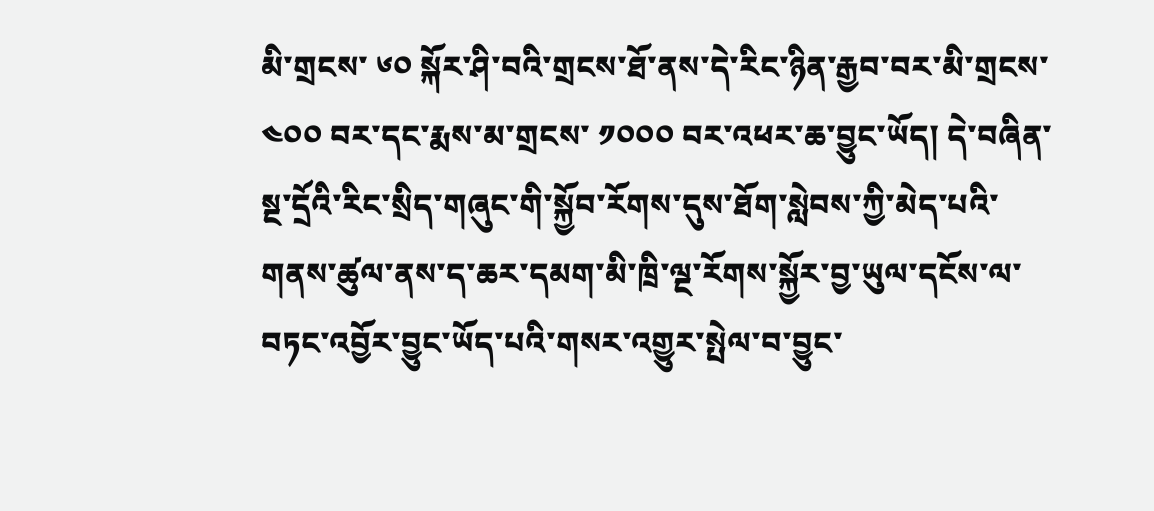མི་གྲངས་ ༦༠ སྐོར་ཤི་བའི་གྲངས་ཐོ་ནས་དེ་རིང་ཉིན་རྒྱབ་བར་མི་གྲངས་ ༤༠༠ བར་དང་རྨས་མ་གྲངས་ ༡༠༠༠ བར་འཕར་ཆ་བྱུང་ཡོད། དེ་བཞིན་སྔ་དྲོའི་རིང་སྲིད་གཞུང་གི་སྐྱོབ་རོགས་དུས་ཐོག་སླེབས་ཀྱི་མེད་པའི་གནས་ཚུལ་ནས་ད་ཆར་དམག་མི་ཁྲི་ལྔ་རོགས་སྐྱོར་བྱ་ཡུལ་དངོས་ལ་བཏང་འབྱོར་བྱུང་ཡོད་པའི་གསར་འགྱུར་སྤེལ་བ་བྱུང་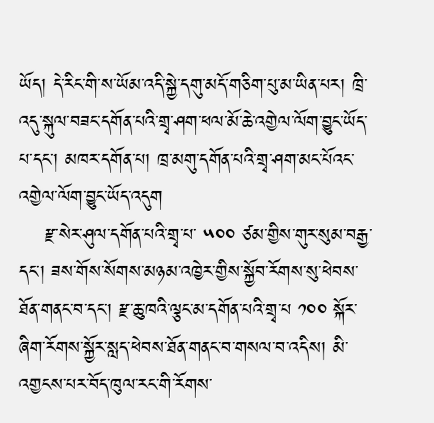ཡོད། དེ་རིང་གི་ས་ཡོམ་འདི་སྐྱེ་དགུ་མདོ་གཅིག་པུ་མ་ཡིན་པར། ཁྲི་འདུ་སྐུལ་བཟང་དགོན་པའི་གྲྭ་ཤག་ཕལ་མོ་ཆེ་འགྱེལ་ལོག་བྱུང་ཡོད་པ་དང་། མཁར་དགོན་པ། ཁྲ་མགུ་དགོན་པའི་གྲྭ་ཤག་མང་པོའང་འགྱེལ་ལོག་བྱུང་ཡོད་འདུག
    རྫ་སེར་ཤུལ་དགོན་པའི་གྲྭ་པ་ ༥༠༠ ཙམ་གྱིས་གུར་སུམ་བརྒྱ་དང་། ཟས་གོས་སོགས་མཉམ་འཁྱེར་གྱིས་སྐྱོབ་རོགས་སུ་ཕེབས་ཐོན་གནང་བ་དང་། རྫ་ཆུ་ཁའི་ལྕང་མ་དགོན་པའི་གྲྭ་པ ༡༠༠ སྐོར་ཞིག་རོགས་སྐྱོར་སླད་ཕེབས་ཐོན་གནང་བ་གསལ་བ་འདིས། མི་འགྱངས་པར་བོད་ཁུལ་རང་གི་རོགས་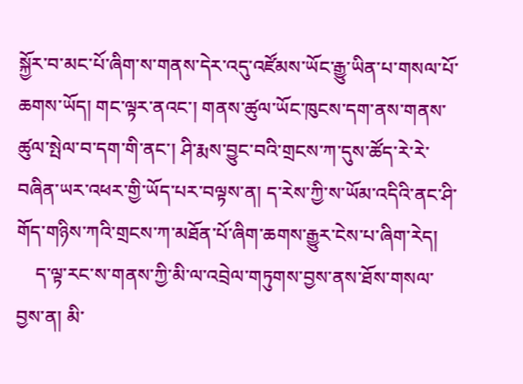སྐྱོར་བ་མང་པོ་ཞིག་ས་གནས་དེར་འདུ་འཛོམས་ཡོང་རྒྱུ་ཡིན་པ་གསལ་པོ་ཆགས་ཡོད། གང་ལྟར་ནའང་། གནས་ཚུལ་ཡོང་ཁུངས་དག་ནས་གནས་ཚུལ་སྤེལ་བ་དག་གི་ནང་། ཤི་རྨས་བྱུང་བའི་གྲངས་ཀ་དུས་ཚོད་རེ་རེ་བཞིན་ཡར་འཕར་གྱི་ཡོད་པར་བལྟས་ན། ད་རེས་ཀྱི་ས་ཡོམ་འདིའི་ནང་ཤི་གོད་གཉིས་ཀའི་གྲངས་ཀ་མཐོན་པོ་ཞིག་ཆགས་རྒྱུར་ངེས་པ་ཞིག་རེད།
    ད་ལྟ་རང་ས་གནས་ཀྱི་མི་ལ་འབྲེལ་གཏུགས་བྱས་ནས་ཐོས་གསལ་བྱས་ན། མི་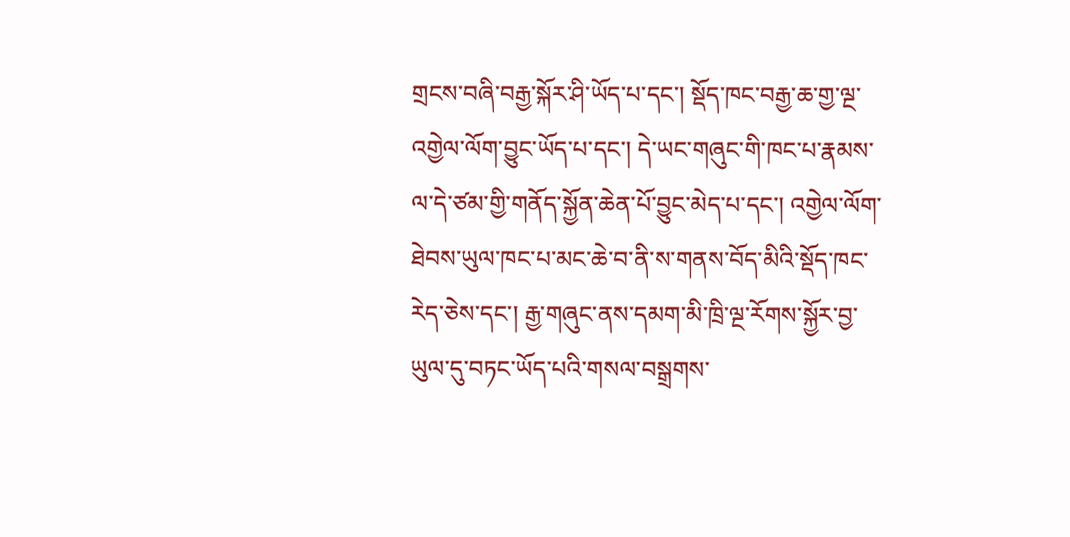གྲངས་བཞི་བརྒྱ་སྐོར་ཤི་ཡོད་པ་དང་། སྡོད་ཁང་བརྒྱ་ཆ་གྱ་ལྔ་འགྱེལ་ལོག་བྱུང་ཡོད་པ་དང་། དེ་ཡང་གཞུང་གི་ཁང་པ་རྣམས་ལ་དེ་ཙམ་གྱི་གནོད་སྐྱོན་ཆེན་པོ་བྱུང་མེད་པ་དང་། འགྱེལ་ལོག་ཐེབས་ཡུལ་ཁང་པ་མང་ཆེ་བ་ནི་ས་གནས་བོད་མིའི་སྡོད་ཁང་རེད་ཅེས་དང་། རྒྱ་གཞུང་ནས་དམག་མི་ཁྲི་ལྔ་རོགས་སྐྱོར་བྱ་ཡུལ་དུ་བཏང་ཡོད་པའི་གསལ་བསྒྲགས་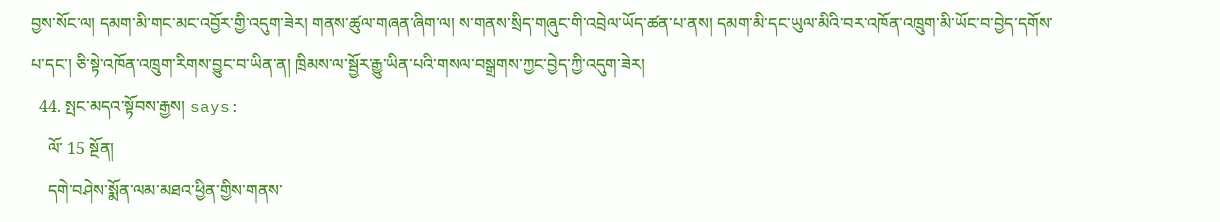བྱས་སོང་ལ། དམག་མི་གང་མང་འབྱོར་གྱི་འདུག་ཟེར། གནས་ཚུལ་གཞན་ཞིག་ལ། ས་གནས་སྲིད་གཞུང་གི་འབྲེལ་ཡོད་ཚན་པ་ནས། དམག་མི་དང་ཡུལ་མིའི་བར་འཁོན་འཁྲུག་མི་ཡོང་བ་བྱེད་དགོས་པ་དང་། ཅི་སྟེ་འཁོན་འཁྲུག་རིགས་བྱུང་བ་ཡིན་ན། ཁྲིམས་ལ་སྦྱོར་རྒྱུ་ཡིན་པའི་གསལ་བསྒྲགས་ཀྱང་བྱེད་ཀྱི་འདུག་ཟེར།
  44. སྤང་མདའ་སྟོབས་རྒྱས། says:
    ལོ་ 15 སྔོན།
    དགེ་བཤེས་སྨོན་ལམ་མཐའ་ཕྱིན་གྱིས་གནས་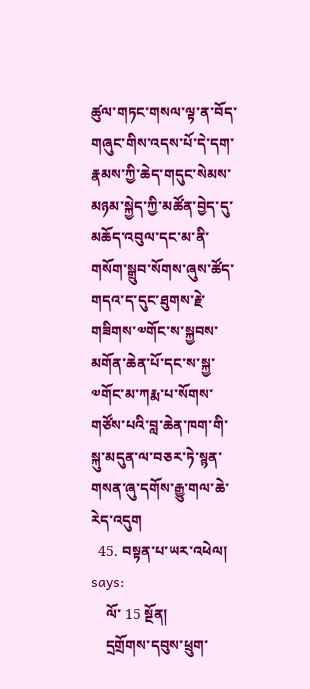ཚུལ་གཏང་གསལ་ལྟ་ན་བོད་གཞུང་གིས་འདས་པོ་དེ་དག་རྣམས་ཀྱི་ཆེད་གདུང་སེམས་མཉམ་སྐྱེད་ཀྱི་མཚོན་བྱེད་དུ་མཆོད་འབུལ་དང་མ་ནི་གསོག་སྒྲུབ་སོགས་ཞུས་ཚོད་གདའ་ད་དུང་ཐུགས་རྗེ་གཟིགས་༧གོང་ས་སྐྱབས་མགོན་ཆེན་པོ་དང་ས་སྐྱ་༧གོང་མ་ཀརྨ་པ་སོགས་གཙོས་པའི་བླ་ཆེན་ཁག་གི་སྐུ་མདུན་ལ་བཅར་ཏེ་སྙན་གསན་ཞུ་དགོས་རྒྱུ་གལ་ཆེ་རེད་འདུག
  45. བསྟན་པ་ཡར་འཕེལ། says:
    ལོ་ 15 སྔོན།
    དྲགྲོགས་དབུས་ཕྲུག་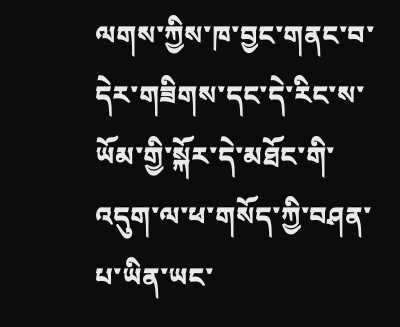ལགས་ཀྱིས་ཁ་བྱང་གནང་བ་དེར་གཟིགས་དང་དེ་རིང་ས་ཡོམ་གྱི་སྐོར་དེ་མཐོང་གི་འདུག་ལ་ཕ་གསོད་ཀྱི་བཤན་པ་ཡིན་ཡང་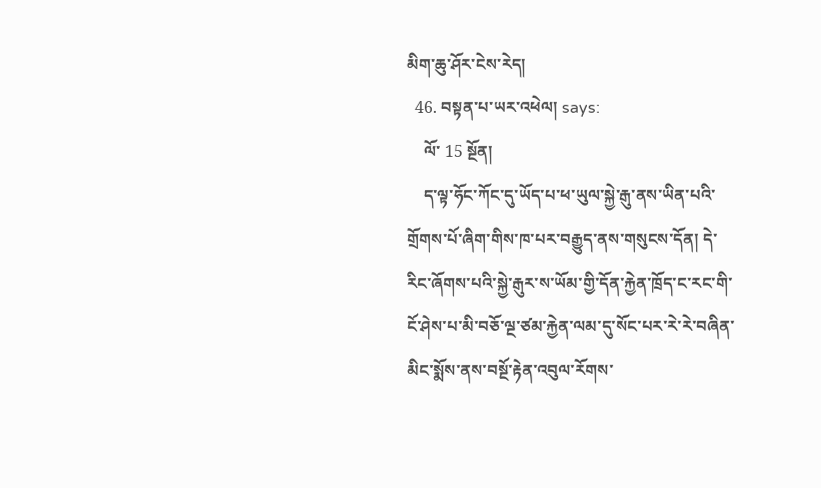མིག་ཆུ་ཤོར་ངེས་རེད།
  46. བསྟན་པ་ཡར་འཕེལ། says:
    ལོ་ 15 སྔོན།
    ད་ལྟ་ཧོང་ཀོང་དུ་ཡོད་པ་ཕ་ཡུལ་སྐྱེ་རྒུ་ནས་ཡིན་པའི་ གྲོགས་པོ་ཞིག་གིས་ཁ་པར་བརྒྱུད་ནས་གསུངས་དོན། དེ་རིང་ཞོགས་པའི་སྐྱེ་རྒུར་ས་ཡོམ་གྱི་དོན་རྐྱེན་ཁྲོད་ང་རང་གི་ངོ་ཤེས་པ་མི་བཅོ་ལྔ་ཙམ་རྐྱེན་ལམ་དུ་སོང་པར་རེ་རེ་བཞིན་མིང་སྨོས་ནས་བསྔོ་རྟེན་འབུལ་རོགས་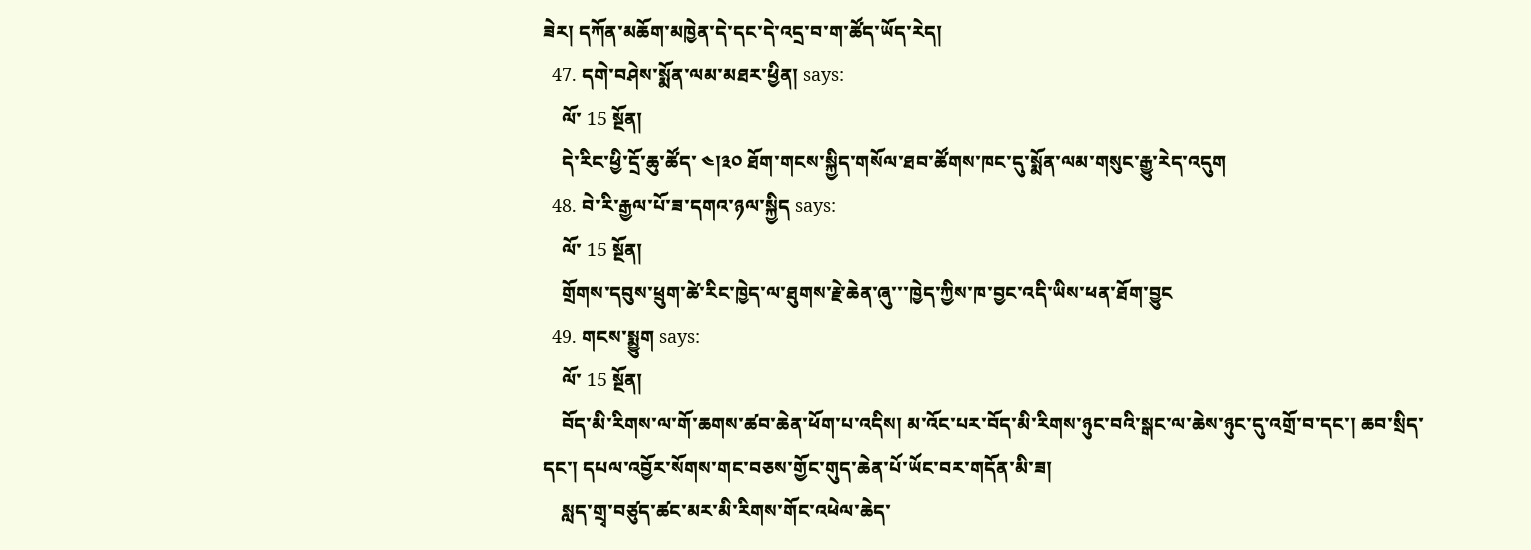ཟེར། དཀོན་མཆོག་མཁྱེན་དེ་དང་དེ་འདྲ་བ་ག་ཚོད་ཡོད་རེད།
  47. དགེ་བཤེས་སྨོན་ལམ་མཐར་ཕྱིན། says:
    ལོ་ 15 སྔོན།
    དེ་རིང་ཕྱི་དྲོ་ཆུ་ཚོད་ ༤།༣༠ ཐོག་གངས་སྐྱིད་གསོལ་ཐབ་ཚོགས་ཁང་དུ་སྨོན་ལམ་གསུང་རྒྱུ་རེད་འདུག
  48. བེ་རི་རྒྱལ་པོ་ཟ་དགའ་ཉལ་སྐྱིད says:
    ལོ་ 15 སྔོན།
    གྲོགས་དབུས་ཕྲུག་ཚེ་རིང་ཁྱེད་ལ་ཐུགས་རྗེ་ཆེན་ཞུ་་་ཁྱེད་ཀྱིས་ཁ་བྱང་འདི་ཡིས་ཕན་ཐོག་བྱུང
  49. གངས་སྨྱུག says:
    ལོ་ 15 སྔོན།
    བོད་མི་རིགས་ལ་གོ་ཆགས་ཚབ་ཆེན་ཕོག་པ་འདིས། མ་འོང་པར་བོད་མི་རིགས་ཉུང་བའི་སྒང་ལ་ཆེས་ཉུང་དུ་འགྲོ་བ་དང་། ཆབ་སྲིད་དང་། དཔལ་འབྱོར་སོགས་གང་བཅས་གྱོང་གུད་ཆེན་པོ་ཡོང་བར་གདོན་མི་ཟ།
    སླད་གྲྭ་བཙུད་ཚང་མར་མི་རིགས་གོང་འཕེལ་ཆེད་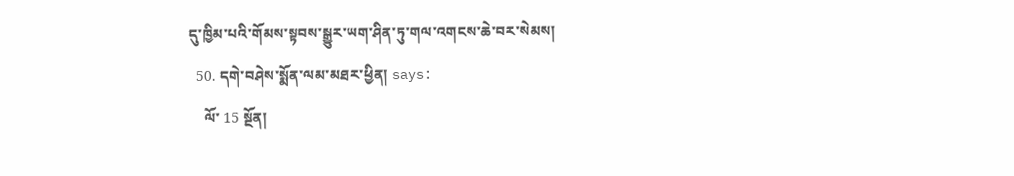དུ་ཁྱིམ་པའི་གོམས་སྟབས་སྒྱུར་ཡག་ཤིན་ཏུ་གལ་འགངས་ཆེ་བར་སེམས།
  50. དགེ་བཤེས་སྨོན་ལམ་མཐར་ཕྱིན། says:
    ལོ་ 15 སྔོན།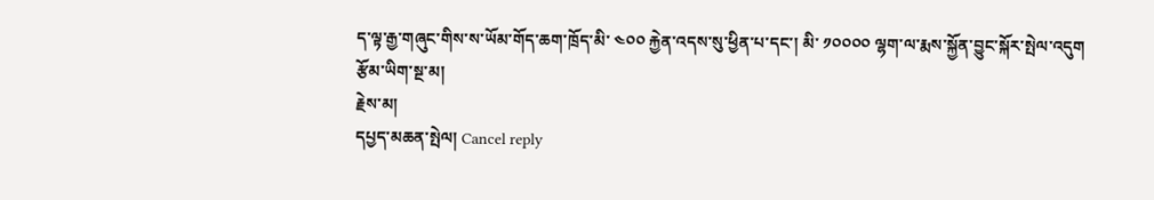ད་ལྟ་རྒྱ་གཞུང་གིས་ས་ཡོམ་གོད་ཆག་ཁྲོད་མི་ ༤༠༠ རྐྱེན་འདས་སུ་ཕྱིན་པ་དང་། མི་ ༡༠༠༠༠ ལྷག་ལ་རྨས་སྐྱོན་བྱུང་སྐོར་སྤེལ་འདུག
རྩོམ་ཡིག་སྔ་མ།
རྗེས་མ།
དཔྱད་མཆན་སྤེལ། Cancel reply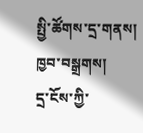སྤྱི་ཚོགས་དྲ་གནས།
ཁྱབ་བསྒྲགས།
དྲ་ངོས་ཀྱི་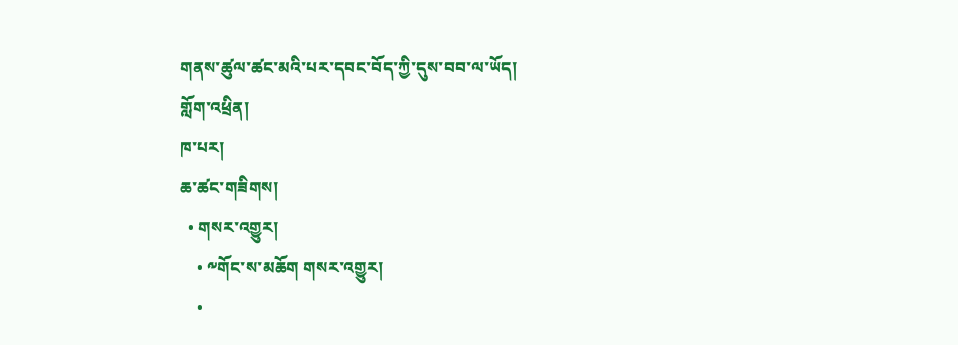གནས་ཚུལ་ཚང་མའི་པར་དབང་བོད་ཀྱི་དུས་བབ་ལ་ཡོད།
གློག་འཕྲིན།
ཁ་པར།
ཆ་ཚང་གཟིགས།
  • གསར་འགྱུར།
    • ༸གོང་ས་མཆོག གསར་འགྱུར།
    •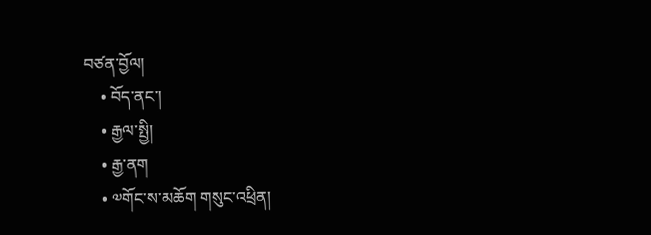བཙན་བྱོལ།
    • བོད་ནང་།
    • རྒྱལ་སྤྱི།
    • རྒྱ་ནག
    • ༧གོང་ས་མཆོག གསུང་འཕྲིན།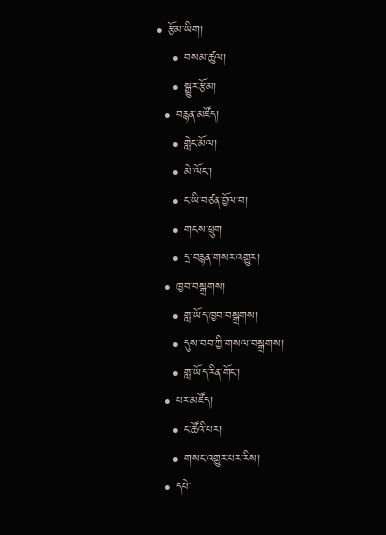• རྩོམ་ཡིག།
    • བསམ་ཚུལ།
    • སྒྱུར་རྩོམ།
  • བརྙན་མཛོད།
    • གླེང་མོལ།
    • མེ་ལོང་།
    • ང་ཡི་བཙན་བྱོལ་བ།
    • གངས་ཕྲུག
    • དྲ་བརྙན་གསར་འགྱུར།
  • ཁྱབ་བསྒྲགས།
    • གླ་ཡོད་ཁྱབ་བསྒྲགས།
    • དུས་བབ་ཀྱི་གསལ་བསྒྲགས།
    • གླ་ཡོད་རིན་གོང་།
  • པར་མཛོད།
    • ང་ཚོའི་པར།
    • གསང་འགྱུར་པར་རིས།
  • དཔེ་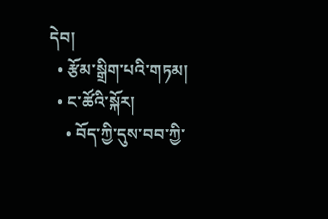དེབ།
  • རྩོམ་སྒྲིག་པའི་གཏམ།
  • ང་ཚོའི་སྐོར།
    • བོད་ཀྱི་དུས་བབ་ཀྱི་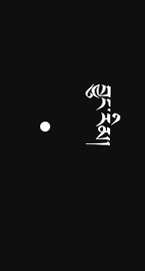བྱུང་རིམ།
    •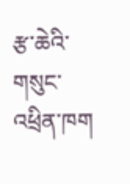རྩ་ཆེའི་གསུང་འཕྲིན་ཁག